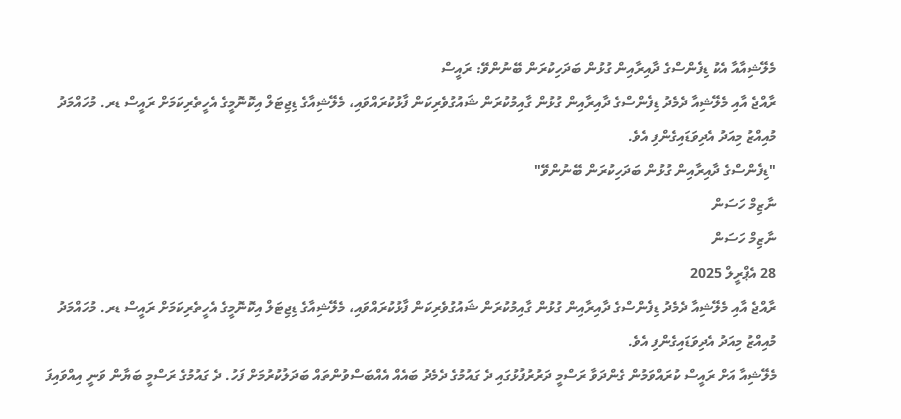މެލޭޝިއާއާ އެކު ޑިފެންސްގެ ދާއިރާއިން ގުޅުން ބަދަހިކުރަން ބޭނުންވޭ: ރައީސް
ރާއްޖެ އާއި މެލޭޝިއާ ދެމެދު ޑިފެންސްގެ ދާއިރާއިން ގުޅުން ގާއިމުކުރަން ޝައުގުވެރިކަން ފާޅުކުރައްވައި، މެލޭޝިއާގެ ޑިޖިޓަލް އިކޮނޮމީގެ އެހީތެރިކަމަށް ރައީސް ޑރ. މުހައްމަދު މުއިއްޒު މިއަދު އެދިވަޑައިގެންފި އެވެ.
"ޑިފެންސްގެ ދާއިރާއިން ގުޅުން ބަދަހިކުރަން ބޭނުންވޭ"
ނާޒިމް ހަސަން
ނާޒިމް ހަސަން
28 އެޕްރީލް 2025
ރާއްޖެ އާއި މެލޭޝިއާ ދެމެދު ޑިފެންސްގެ ދާއިރާއިން ގުޅުން ގާއިމުކުރަން ޝައުގުވެރިކަން ފާޅުކުރައްވައި، މެލޭޝިއާގެ ޑިޖިޓަލް އިކޮނޮމީގެ އެހީތެރިކަމަށް ރައީސް ޑރ. މުހައްމަދު މުއިއްޒު މިއަދު އެދިވަޑައިގެންފި އެވެ.
މެލޭޝިއާ އަށް ރައީސް ކުރައްވަމުން ގެންދަވާ ރަސްމީ ދަރުރުފުޅުގައި ދެ ގައުމުގެ ދެމެދު ބައެއް އެއްބަސްވުންތައް ބަދަލުކުރުމަށް ފަހު. ދެ ގައުމުގެ ރަސްމީ ބަޔާން ވަނީ އިއްވައިފަ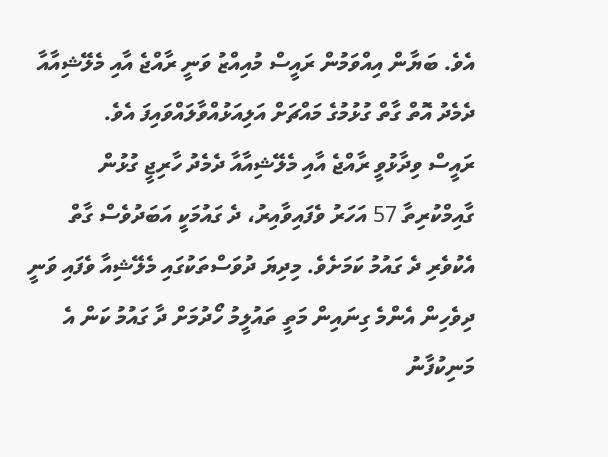އެވެ. ބަޔާން އިއްވަމުން ރައީސް މުއިއްޒު ވަނީ ރާއްޖެ އާއި މެލޭޝިއާއާ ދެމެދު އޮތް ގާތް ގުޅުމުގެ މައްޗަށް އަލިއަޅުއްވާލައްވައިފަ އެވެ.
ރައީސް ވިދާޅުވީ ރާއްޖެ އާއި މެލޭޝިއާއާ ދެމެދު ހާރިޖީ ގުޅުން ގާއިމްކުރިތާ 57 އަހަރު ވެފައިވާއިރު، ދެ ގައުމަކީ އަބަދުވެސް ގާތް އެކުވެރި ދެ ގައުމު ކަމަށެވެ. މިދިޔަ ދުވަސްތަކުގައި މެލޭޝިއާ ވެފައި ވަނީ ދިވެހިން އެންމެ ގިނައިން މަތީ ތައުލީމު ހޯދުމަށް ދާ ގައުމު ކަން އެ މަނިކުފާނު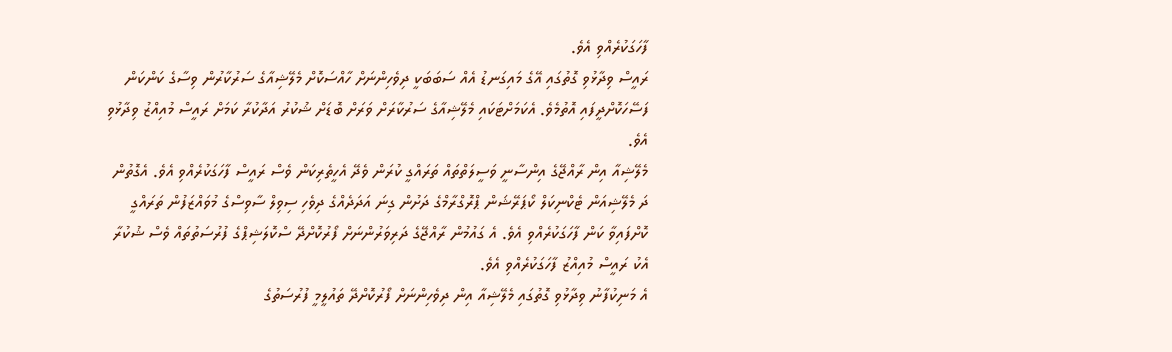ފާހަގަކުރެއްވި އެވެ.
ރައީސް ވިދާޅުވި ގޮތުގައި އޭގެ މައިގަނޑު އެއް ސަބަބަކީ ދިވެހިންނަށް ހާއްސަކޮށް މެލޭޝިއާގެ ސަރުކާރުން ވިސާގެ ކަންކަން ފަސޭހަކޮށްދީފައި އޮތުމެވެ. އެކަމަށްޓަކައި މެލޭޝިއާގެ ސަރުކާރަށް ވަރަށް ބޮޑަށް ޝުކުރު އަދާކުރާ ކަމަށް ރައީސް މުއިއްޒު ވިދާޅުވި އެވެ.
މެލޭޝިއާ އިން ރާއްޖޭގެ އިންސާނީ ވަސީލަތްތައް ތަރައްގީ ކުރަން ވެދޭ އެހީތެރިކަން ވެސް ރައީސް ފާހަގަކުރެއްވި އެވެ. އެގޮތުން ދަ މެލޭޝިއަން ޓެކްނިކަލް ކޯޕަރޭޝަން ޕްރޮގްރާމްގެ ދަށުން ގިނަ އަދަދެއްގެ ދިވެހި ސިވިލް ސާވިސްގެ މުވައްޒަފުން ތަރައްގީ ކޮށްފައިވާ ކަން ފާހަގަކުރެއްވި އެވެ. އެ ގައުމުން ރާއްޖޭގެ ދަރިވަރުންނަށް ފޯރުކޮށްދޭ ސްކޮލަޝިޕްގެ ފުރުސަތުތައް ވެސް ޝުކުރާ އެކު ރައީސް މުއިއްޒު ފާހަގަކުރެއްވި އެވެ.
އެ މަނިކުފާނު ވިދާޅުވި ގޮތުގައި މެލޭޝިއާ އިން ދިވެހިންނަށް ފޯރުކޮށްދޭ ތައުލީމީ ފުރުސަތުގެ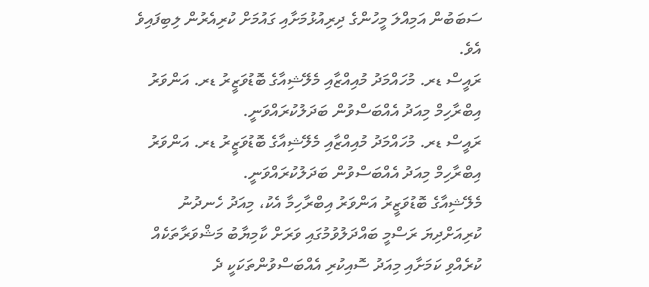ސަބަބުން އަމިއްލަ މީހުންގެ ދިރިއުޅުމަށާއި ގައުމަށް ކުރިއެރުން ލިބިފައިވެ އެވެ.
ރައީސް ޑރ. މުހައްމަދު މުއިއްޒާއި މެލޭޝިއާގެ ބޮޑުވަޒީރު ޑރ. އަންވަރު އިބްރާހިމް މިއަދު އެއްބަސްވުން ބަދަލުކުރައްވަނީ.
ރައީސް ޑރ. މުހައްމަދު މުއިއްޒާއި މެލޭޝިއާގެ ބޮޑުވަޒީރު ޑރ. އަންވަރު އިބްރާހިމް މިއަދު އެއްބަސްވުން ބަދަލުކުރައްވަނީ.
މެލޭޝިއާގެ ބޮޑުވަޒީރު އަންވަރު އިބްރާހިމާ އެކު، މިއަދު ހެނދުނު ކުރިއަށްދިޔަ ރަސްމީ ބައްދަލުވުމުގައި ވަރަށް ކާމިޔާބު މަޝްވަރާތަކެއް ކުރެއްވި ކަމަށާއި މިއަދު ސޮއިކުރި އެއްބަސްވުންތަކަކީ ދެ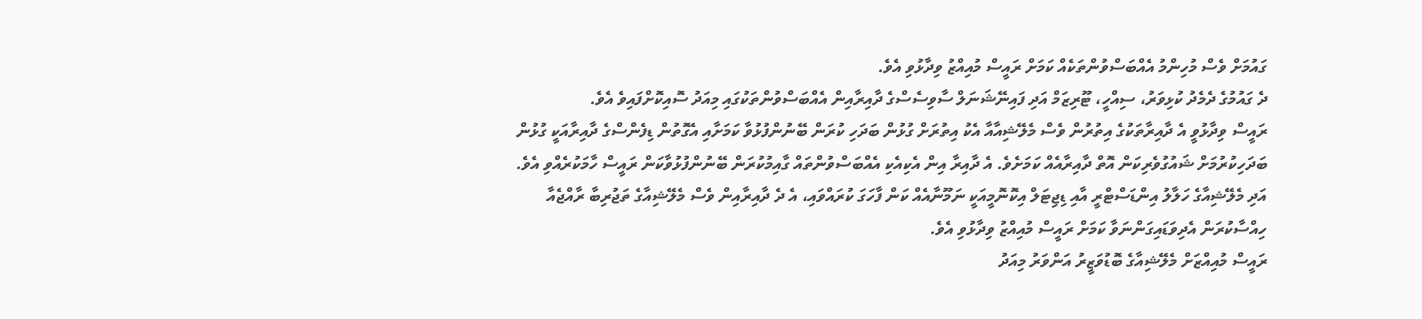ގައުމަށް ވެސް މުހިންމު އެއްބަސްވުންތަކެއް ކަމަށް ރައީސް މުއިއްޒު ވިދާޅުވި އެވެ.
ދެ ގައުމުގެ ދެމެދު ކުޅިވަރު، ސިއްހީ، ޓޫރިޒަމް އަދި ފައިނޭޝަނަލް ސާވިސެސްގެ ދާއިރާއިން އެއްބަސްވުންތަކުގައި މިއަދު ސޮއިކޮށްފައިވެ އެވެ.
ރައީސް ވިދާޅުވީ އެ ދާއިރާތަކުގެ އިތުރުން ވެސް މެލޭޝިއާއާ އެކު އިތުރަށް ގުޅުން ބަދަހި ކުރަން ބޭނުންފުޅުވާ ކަމަށާއި އެގޮތުން ޑިފެންސްގެ ދާއިރާއަކީ ގުޅުން ބަދަހިކުރުމަށް ޝައުގުވެރިކަން އޮތް ދާއިރާއެއް ކަމަށެވެ. އެ ދާއިރާ އިން އެކިއެކި އެއްބަސްވުންތައް ގާއިމުކުރަން ބޭނުންފުޅުވާކަން ރައީސް ހާމަކުރެއްވި އެވެ.
އަދި މެލޭޝިއާގެ ހަލާލު އިންޑަސްޓްރީ އާއި ޑިޖިޓަލް އިކޮނޮމީއަކީ ނަމޫނާއެއް ކަން ފާހަގަ ކުރައްވައި، އެ ދެ ދާއިރާއިން ވެސް މެލޭޝިއާގެ ތަޖުރިބާ ރާއްޖެއާ ހިއްސާކުރަން އެދިވަޑައިގަންނަވާ ކަމަށް ރައީސް މުއިއްޒު ވިދާޅުވި އެވެ.
ރައީސް މުއިއްޒަށް މެލޭޝިއާގެ ބޮޑުވަޒީރު އަންވަރު މިއަދު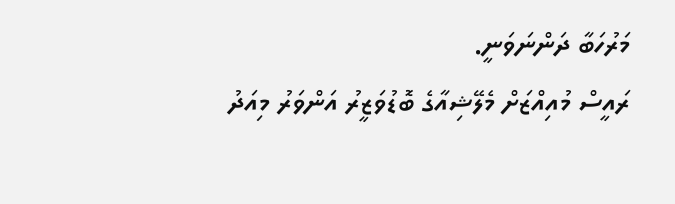މަރުހަބާ ދަންނަވަނީ.
ރައީސް މުއިއްޒަށް މެލޭޝިއާގެ ބޮޑުވަޒީރު އަންވަރު މިއަދު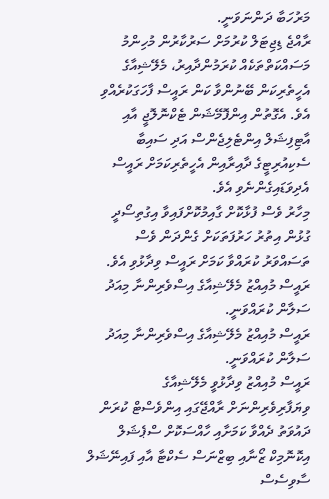މަރުހަބާ ދަންނަވަނީ.
ރާއްޖެ ޑިޖިޓަލް ކުރުމަށް ސަރުކާރުން މުހިންމު މަސައްކަތްތަކެއް ކުރަމުންދާއިރު، މެލޭޝިއާގެ އެހީތެރިކަން ބޭނުންވާ ކަން ރައީސް ފާހަގަކުރެއްވި އެވެ. އެގޮތުން އިންފޮމޭޝަން ޓެކްނޮލޮޖީ އާއި އާޓިފިޝަލް އިންޓެލިޖެންސް އަދި ސައިބާ ސެކިއުރިޓީގެ ދާއިރާއިން އެހީތެރިކަމަށް ރައީސް އެދިވަޑައިގެންނެވި އެވެ.
މިހާރު ވެސް ފުޅާކޮށް ގާއިމުކޮށްފައިވާ އިގުތިސޯދީ ގުޅުން އިތުރު ހަރުފަތަކަށް ގެންދަން ވެސް ތަސައްވަރު ކުރައްވާ ކަމަށް ރައީސް ވިދާޅުވި އެވެ.
ރައީސް މުއިއްޒު މެލޭޝިއާގެ އިސްވެރިންނާ މިއަދު ސަލާން ކުރައްވަނީ.
ރައީސް މުއިއްޒު މެލޭޝިއާގެ އިސްވެރިންނާ މިއަދު ސަލާން ކުރައްވަނީ.
ރައީސް މުއިއްޒު ވިދާޅުވީ މެލޭޝިއާގެ ވިޔަފާރިވެރިންނަށް ރާއްޖޭގައި އިންވެސްޓް ކުރަން ދައުވަތު ދެއްވާ ކަމަށާއި ހާއްސަކޮށް ސްޕެޝަލް އިކޮނޮމިކް ޒޯނާއި ބިޒްނަސް ސެކްޓާ އާއި ފައިނޭޝަލް ސާވިސެސް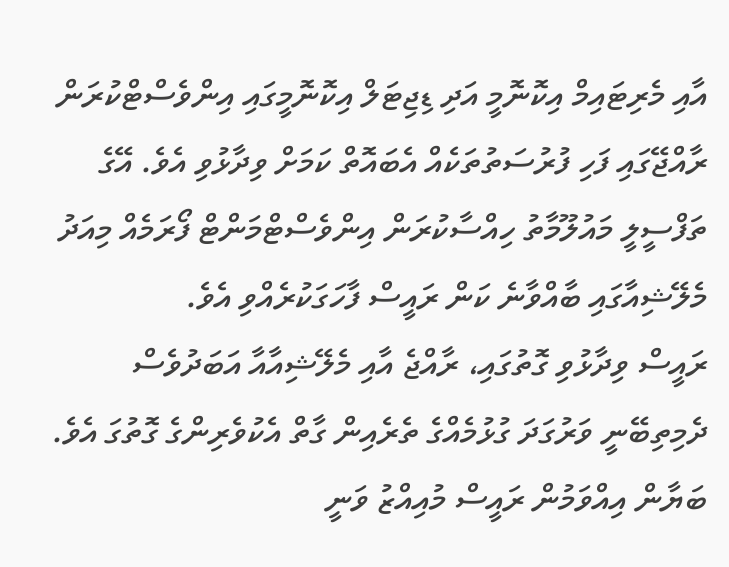އާއި މެރިޓައިމް އިކޮނޮމީ އަދި ޑިޖިޓަލް އިކޮނޮމީގައި އިންވެސްޓްކުރަން ރާއްޖޭގައި ފަހި ފުރުސަތުތަކެއް އެބައޮތް ކަމަށް ވިދާޅުވި އެވެ. އޭގެ ތަފްސީލީ މައުލޫމާތު ހިއްސާކުރަން އިންވެސްޓްމަންޓް ފޯރަމެއް މިއަދު މެލޭޝިއާގައި ބާއްވާނެ ކަން ރައީސް ފާހަގަކުރެއްވި އެވެ.
ރައީސް ވިދާޅުވި ގޮތުގައި، ރާއްޖެ އާއި މެލޭޝިއާއާ އަބަދުވެސް ދެމިތިބޭނީ ވަރުގަދަ ގުޅުމެއްގެ ތެރެއިން ގާތް އެކުވެރިންގެ ގޮތުގަ އެވެ.
ބަޔާން އިއްވަމުން ރައީސް މުއިއްޒު ވަނީ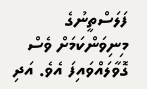ފަލަސްތީނުގެ މިނިވަންކަމަށް ވެސް ގޮވާލައްވައިފަ އެވެ. އަދި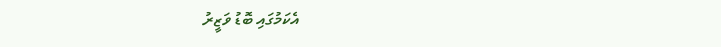އެކަމުގައި ބޮޑު ވަޒީރު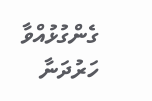ގެންގުޅުއްވާ ހަރުދަނާ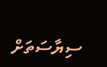ސިޔާސަތަށް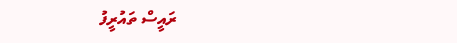ރައީސް ތައުރީފު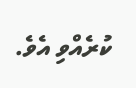ކުރެއްވި އެވެ.